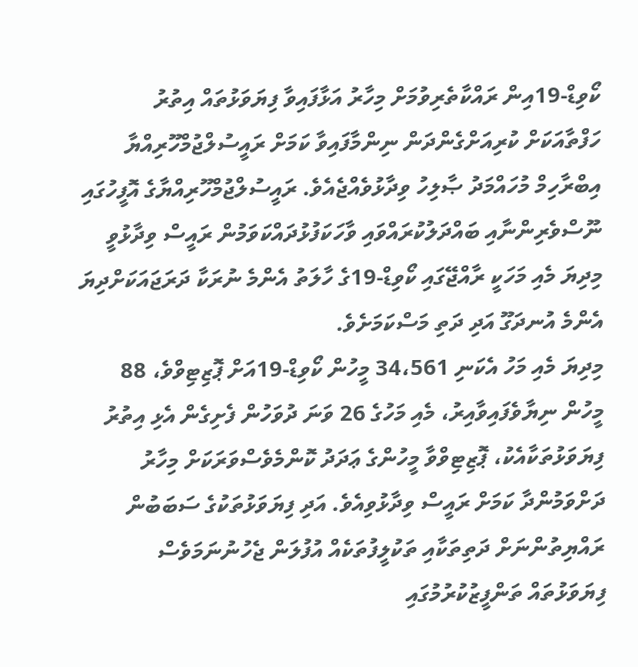ކޯވިޑް-19އިން ރައްކާތެރިވުމަށް މިހާރު އަޅާފައިވާ ފިޔަވަޅުތައް އިތުރު ހަފްތާއަކަށް ކުރިއަށްގެންދަން ނިންމާފައިވާ ކަމަށް ރައީސުލްޖުމްހޫރިއްޔާ އިބްރާހިމް މުހައްމަދު ޞާލިހު ވިދާޅުވެއްޖެއެވެ. ރައީސުލްޖުމްހޫރިއްޔާގެ އޮފީހުގައި ނޫސްވެރިންނާއި ބައްދަލުކުރައްވައި ވާހަކަފުޅުދައްކަވަމުން ރައީސް ވިދާޅުވީ މިދިޔަ މެއި މަހަކީ ރާއްޖޭގައި ކޯވިޑް-19ގެ ހާލަތު އެންމެ ނުރަކާ ދަރަޖައަކަށްދިޔަ އެންމެ އުނދަގޫ އަދި ދަތި މަސްކަމަށެވެ.
މިދިޔަ މެއި މަހު އެކަނި 34،561 މީހުން ކޯވިޑް-19އަށް ޕޮޒިޓިވްވެ، 88 މީހުން ނިޔާވެފައިވާއިރު، މެއި މަހުގެ 26 ވަނަ ދުވަހުން ފެށިގެން އެޅި އިތުރު ފިޔަވަޅުތަކާއެކު، ޕޮޒިޓިވްވާ މީހުންގެ ޢަދަދު ކޮންމެވެސްވަރަކަށް މިހާރު ދަށްވަމުންދާ ކަމަށް ރައީސް ވިދާޅުވިއެވެ. އަދި ފިޔަވަޅުތަކުގެ ސަބަބުން ރައްޔިތުންނަށް ދަތިތަކާއި ތަކުލީފުތަކެއް އުފުލަން ޖެހުނުނަމަވެސް ފިޔަވަޅުތައް ތަންފީޒުކުރުމުގައި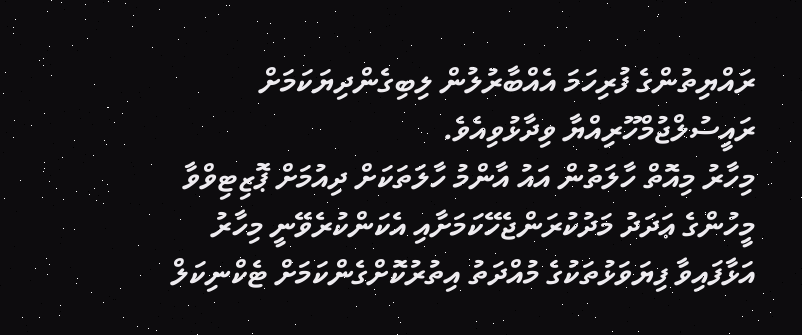ރައްޔިތުންގެ ފުރިހަމަ އެއްބާރުލުން ލިބިގެންދިޔަކަމަށް ރައީސުލްޖުމްހޫރިއްޔާ ވިދާޅުވިއެވެ.
މިހާރު މިއޮތް ހާލަތުން އައު އާންމު ހާލަތަކަށް ދިއުމަށް ޕޮޒިޓިވްވާ މީހުންގެ ޢަދަދު މަދުކުރަންޖެހޭކަމަށާއި އެކަންކުރެވޭނީ މިހާރު އަޅާފައިވާ ފިޔަވަޅުތަކުގެ މުއްދަތު އިތުރުކޮށްގެންކަމަށް ޓެކްނިކަލް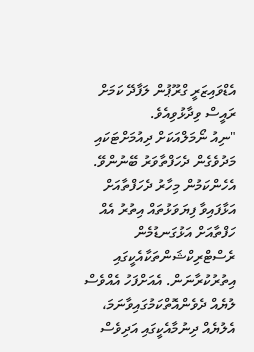އެޑްވައިޒަރީ ގްރޫޕުން ލަފާދޭ ކަމަށް ރައީސް ވިދާޅުވިއެވެ.
"ނިއު ނޯމަލްއަކަށް ދިއުމަށްޓަކައި މަދުވެގެން ދެހަފްތާވަރު ބޭނުންވޭ. އެހެންކަމުން މިހާރު ދެހަފްތާއަށް އަޅާފައިވާ ފިޔަވަޅުތައް އިތުރު އެއް ހަފްތާއަށް އަޅުގަނޑުމެން ރެސްޓްރިކްޝަންތަކާއެކީގައި އިތުރުކުރާނަން. އެއަށްފަހު އެއްވެސް ލުޔެއް ދެވެންއޮތްކަމުގައިވާނަމަ، އެލުޔެއް ދިނުމާއެކީގައި އަދިވެސް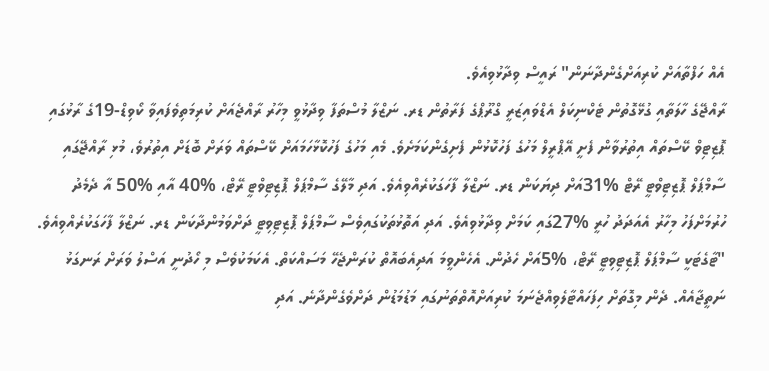އެއް ހަފްތާއަށް ކުރިއަށްގެންދާނަން" ރައީސް ވިދާޅުވިއެވެ.
ރާއްޖޭގެ ހާލަތާއި ގުޅޭގޮތުން ޓެކްނިކަލް އެޑްވައިޒަރީ ގްރޫޕްގެ ފަރާތުން ޑރ. ނަޒްލާ މުސްތަފާ ވިދާޅުވީ މިހާރު ރާއްޖެއަށް ކުރިމަތިވެފައިވާ ކޯވިޑް-19ގެ ރާޅުގައި ޕޮޒިޓިވް ކޭސްތައް އިތުރުވާން ފެށީ އޭޕްރީލް މަހުގެ ފަހުކޮޅުން ފެށިގެންކަމަށެވެ. މެއި މަހުގެ ފަހުކޮޅާހަމައަށް ކޭސްތައް ވަރަށް ބޮޑަށް އިތުރުވެ، މުޅި ރާއްޖޭގައި ސާމްޕަލް ޕޮޒިޓިވްޓީ ރޭޓް %31އަށް ދިޔަކަން ޑރ. ނަޒްލާ ފާހަގަކުރެއްވިއެވެ. އަދި މާލޭގެ ސާމްޕަލް ޕޮޒިޓިވްޓީ ރޭޓް، %40 އާއި %50 އާ ދެމެދު ހުރުމަށްފަހު މިހާރު އެއަދަދު ހުރީ %27ގައި ކަމަށް ވިދާޅުވިއެވެ. އަދި އަތޮޅުތަކުގައިވެސް ސާމްޕަލް ޕޮޒިޓިވިޓީ ދަށްވަމުންދާކަން ޑރ. ނަޒްލާ ފާހަގަކުރެއްވިއެވެ.
"ޓާގެޓަކީ ސާމްޕަލް ޕޮޒިޓިވިޓީ ރޭޓް، %5އަށް ހެދުން. އެހެންވީމަ އަދިއެބައޮތް ކުރަންޖެހޭ މަސައްކަތް. އެކަމަކުވެސް މި ހޯދުނީ އަސްލު ވަރަށް ރަނގަޅު ނަތީޖާއެއް. ދެން މިގޮތަށް ހިފަހައްޓާލެވިއްޖެނަމަ ކުރިއަށްއޮތްތަނުގައި މަޑުމަޑުން ދަށްވެގެންދާނެ. އަދި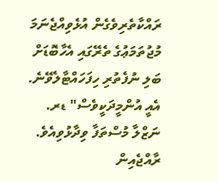ރައްކާތެރިވެގެން އުޅެވިއްޖެނަމަ މުޖުތަމަޢުގެ ތެރޭގައި އެހާބޮޑަށް ބަލި ނުފެތުރި ހިފަހައްޓާލެވޭނެ. އެއީ އުންމީދަކީވެސް" ޑރ. ނަޒްލާ މުސްތަފާ ވިދާޅުވިއެވެ.
ރާއްޖެއިން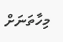މިހާތަނަށް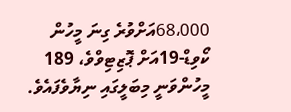68،000އަށްވުރެ ގިނަ މީހުން ކޯވިޑް-19އަށް ޕޮޒިޓިވްވެ، 189 މީހުންވަނީ މިބަލީގައި ނިޔާވެފައެވެ.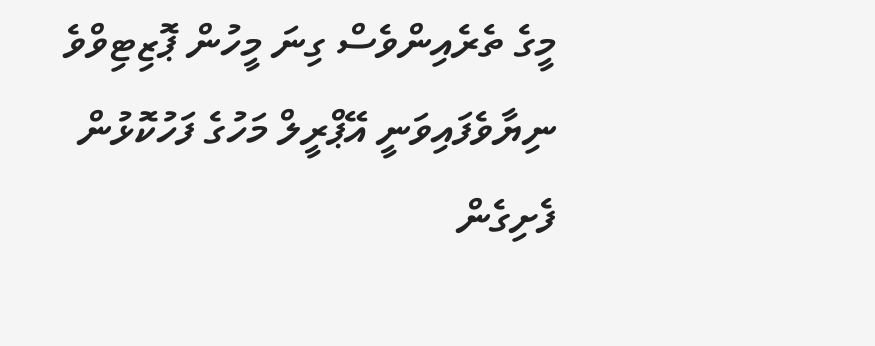މީގެ ތެރެއިންވެސް ގިނަ މީހުން ޕޮޒިޓިވްވެ ނިޔާވެފައިވަނީ އޭޕްރީލް މަހުގެ ފަހުކޮޅުން ފެށިގެން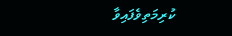ކުރިމަތިވެފައިވާ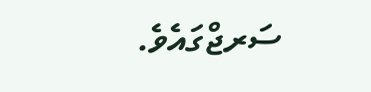ސަރޖްގައެވެ.